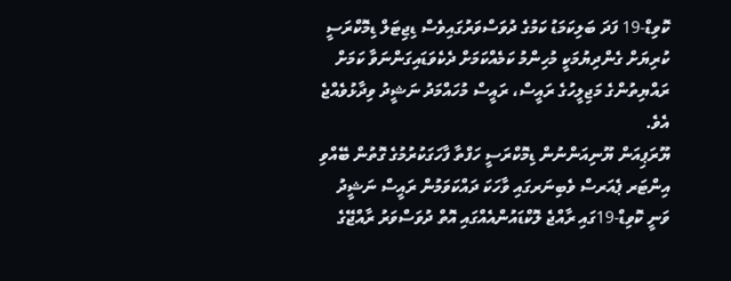ކޮވިޑް-19 ފަދަ ބަލިކަމަޑު ކަމުގެ ދުވަސްވަރުގައިވެސް ޑިޖިޓަލް ޑިމޮކްރަސީ ކުރިޔަށް ގެންދިޔުމަކީ މުހިންމު ކަމެއްކަމަށް ދެކެވަޑައިގަންނަވާ ކަމަށް ރައްޔިތުންގެ މަޖިލީހުގެ ރައީސް، ރައީސް މުހައްމަދު ނަޝީދު ވިދާޅުވެއްޖެ އެވެ.
ޔޫރަޕިއަން ޔޫނިއަންނުން ޑިމޮކްރަސީ ހަފްތާ ފާހަގަކުރުމުގެ ގޮތުން ބޭއްވި އިންޓަރ ޕެއަރސް ވެބިނަރގައި ވާހަކަ ދައްކަވަމުން ރައީސް ނަޝީދު ވަނީ ކޮވިޑް-19ގައި ރާއްޖެ ލޮކްޑައުންއެއްގައި އޮތް ދުވަސްވަރު ރާއްޖޭގެ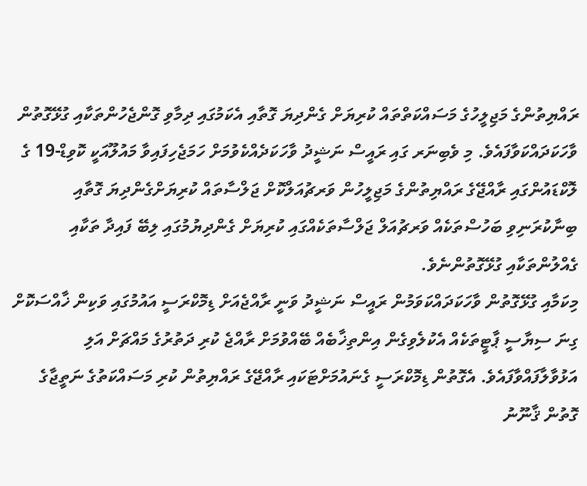ރައްޔިތުންގެ މަޖިލީހުގެ މަސައްކަތްތައް ކުރިޔަށް ގެންދިޔަ ގޮތާއި އެކަމުގައި ދިމާވި ގޮންޖެހުންތަކާއި ގުޅޭގޮތުން ވާހަކަދައްކަވާފައެވެ. މި ވެބިނަރ ގައި ރައީސް ނަޝީދު ވާހަކަދެއްކެވުމަށް ހަމަޖެހިފައިވާ މައުލޫއަކީ ކޮވިޑް-19 ގެ ލޮކްޑައުންގައި ރާއްޖޭގެ ރައްޔިތުންގެ މަޖިލީހުން ވަރޗުއަލްކޮށް ޖަލްސާތައް ކުރިޔަށްގެންދިޔަ ގޮތާއި ބިނާކުރަނިވި ބަހުސްތަކެއް ވަރޗުއަލް ޖަލްސާތަކެއްގައި ކުރިޔަށް ގެންދިޔުމުގައި ލިބޭ ފައިދާ ތަކާއި ގެއްލުންތަކާއި ގުޅޭގޮތުންނެވެ.
މިކަމާއި ގުޅޭގޮތުން ވާހަކަދައްކަވަމުން ރައީސް ނަޝީދު ވަނީ ރާއްޖެއަށް ޑިމޮކްރަސީ އައުމުގައި ވަކިން ޚާއްސަކޮށް ގިނަ ސިޔާސީ ޕާޓީތަކެއް އެކުލެވިގެން އިންތިޚާބެއް ބޭއްވުމަށް ރާއްޖެ ކުރި ދަތުރުގެ މައްޗަށް އަލި އަޅުވާލާފައްވާފައެވެ. އެގޮތުން ޑިމޮކްރަސީ ގެނައުމަށްޓަކައި ރާއްޖޭގެ ރައްޔިތުން ކުރި މަސައްކަތުގެ ނަތީޖާގެ ގޮތުން ޤާނޫނު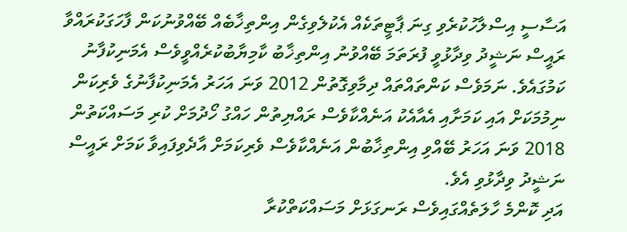އަސާސީ އިސްލާހުކުރެވި ގިނަ ޕާޓީތަކެއް އެކުލެވިގެން އިންތިޚާބެއް ބޭއްވުނުކަން ފާހަގަކުރައްވާ ރައީސް ނަޝީދު ވިދާޅުވީ ފުރަތަމަ ބޭއްވުނު އިންތިޚާބު ކާމިޔާބުކުރެއްވީވެސް އެމަނިކުފާނު ކަމުގައެވެ. ނަމަވެސް ކަންތައްތައް ދިމާވިގޮތުން 2012 ވަނަ އަހަރު އެމަނިކުފާނުގެ ވެރިކަން ނިމުމަކަށް އައި ކަމަށާއި އެއާއެކު އަނެއްކާވެސް ރައްޔިތުން ހައްގު ހޯދުމަށް ކުރި މަސައްކަތުން 2018 ވަނަ އަހަރު ބޭއްވި އިންތިޚާބުން އަނެއްކާވެސް ވެރިކަމަށް އާދެވިފައިވާ ކަމަށް ރައީސް ނަޝީދު ވިދާޅުވި އެވެ.
އަދި ކޮންމެ ހާލަތެއްގައިވެސް ރަނގަޅަށް މަސައްކަތްކުރާ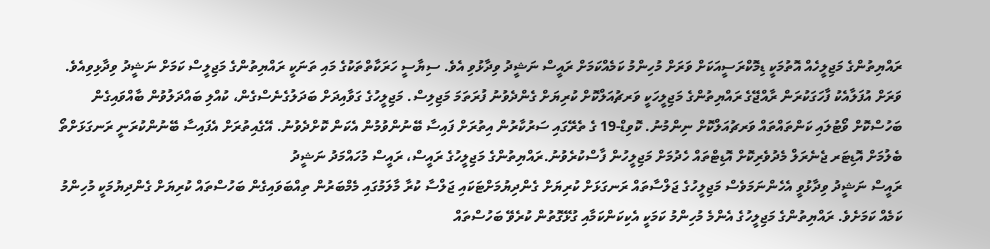ރައްޔިތުންގެ މަޖިލީހެއް އޮތުމަކީ ޑިމޮކްރަސީއަކަށް ވަރަށް މުހިންމު ކަމެއްކަމަށް ރައީސް ނަޝީދު ވިދާޅުވި އެވެ. ސިޔާސީ ހަރަކާތްތަކުގެ މައި ތަނަކީ ރައްޔިތުންގެ މަޖިލީސް ކަމަށް ނަޝީދު ވިދާޅިވިއެވެ.
ވަރަށް އުފަލާއެކު ފާހަގަކުރަން ރާއްޖޭގެ ރައްޔިތުންގެ މަޖިލީހަކީ ވަރޗުއަލްކޮށް ކުރިޔަށް ގެންދެވުނު ފުރަތަމަ މަޖިލިސް. މަޖިލީހުގެ ގަވާއިދަށް ބަދަލުގެނެސްގެން، ކުއްލި ބައްދަލުވުން ބާއްވައިގެން ބަހުސްކޮށް ވޯޓުލައި ކަންތައްތައް ވަރޗުއަލްކޮށް ނިންމުނު. ކޮވިޑް-19 ގެ ތެރޭގައި ސަރުކާރުން އިތުރަށް ފައިސާ ބޭނުންވުމުން އެކަން ކޮށްދެވުނު. އޭގެއިތުރަށް އެފައިސާ ބޭނުންކުރަނީ ރަނގަޅަށްތޯ ބެލުމަށް އޮޑިޓަރ ޖެނެރަލް މެދުވެރިކޮށް އޮޑިޓްތައް ހެދުމަށް މަޖިލީހުން ފާސްކުރެވުނު.ރައްޔިތުންގެ މަޖިލީހުގެ ރައީސް، ރައީސް މުހައްމަދު ނަޝީދު
ރައީސް ނަޝީދު ވިދާޅުވީ އެހެންނަމަވެސް މަޖިލީހުގެ ޖަލްސާތައް ރަނގަޅަށް ކުރިޔަށް ގެންދިޔުމަށްޓަކައި ޖަލްސާ ކުރާ މާލަމުގައި މެމްބަރުން ތިއްބަވައިގެން ބަހުސްތައް ކުރިޔަށް ގެންދިޔުމަކީ މުހިންމު ކަމެއް ކަމަށެވެ. ރައްޔިތުންގެ މަޖިލީހުގެ އެންމެ މުހިންމު ކަމަކީ އެކިކަންކަމާއި ގުޅޭގޮތުން ކުރެވޭ ބަހުސްތައް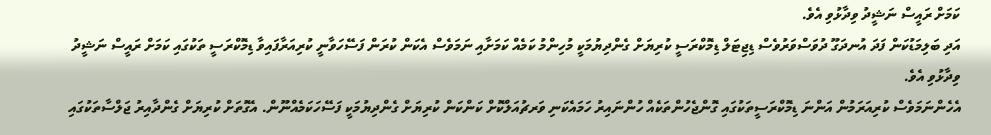ކަމަށް ރައީސް ނަޝީދު ވިދާޅުވި އެވެ.
އަދި ބަލިމަޑުކަން ފަދަ އުނދަގޫ ދުވަސްވަރުވެސް ޑިޖިޓަލް ޑިމޮކްރަސީ ކުރިޔަށް ގެންދިޔުމަކީ މުހިންމު ކަމެއް ކަމަށާއި ނަމަވެސް އެކަން ކުރަން ފަސޭހަވާނީ ކުރިއަރާފައިވާ ޑިމޮކްރަސީ ތަކުގައި ކަމަށް ރައީސް ނަޝީދު ވިދާޅުވި އެވެ.
އެހެންނަމަވެސް ކުރިއަރަމުން އަންނަ ޑިމޮކްރަސީތަކުގައި ގޮންޖެހުންތަކެއް ހުންނައިރު ހަމައެކަނި ވަރޗުއަލްކޮށް ކަންކަން ކުރިޔަށް ގެންދިޔުމަކީ ފަސޭހަކަމެއްނޫން. އެގޮތަށް ކުރިޔަށް ގެންދާއިރު ޖަލްސާތަކުގައި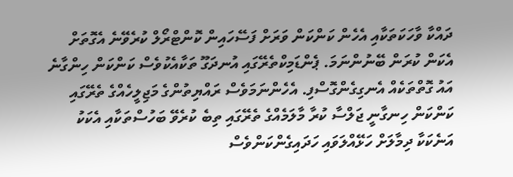ދައްކާ ވާހަކަތަކާއި އެހެން ކަންކަން ވަރަށް ފަސޭހައިން ކޮންޓްރޯލް ކުރެވޭނެ އެގޮތަށް އެކަން ކުރަން ބޭނުންނަމަ. ޕެންޑަމިކްތެރޭގައި އުނދަގޫ ތަކާއެކުވެސް ކަންކަން ހިންގާނެ އައު ގޮތްތަކެއް އެނގިގެންގޮސްފި. އެހެންނަމަވެސް ރައްޔިތުންގެ މަޖިލީހެއްގެ ތެރޭގައި ކަންކަން ހިނގާނީ ޖަލްސާ ކުރާ މާލަމެއްގެ ތެރޭގައި ތިބެ ކުރެވޭ ބަހުސްތަކާއި އެކަކު އަނެކަކާ ދިމާލަށް ހަޅޭއްލަވައި ހަދައިގެންކަންވެސް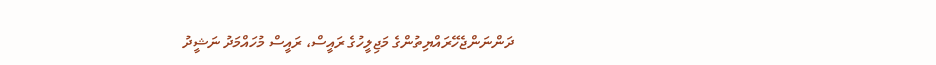ދަންނަންޖެހޭރައްޔިތުންގެ މަޖިލީހުގެ ރައީސް، ރައީސް މުހައްމަދު ނަޝީދު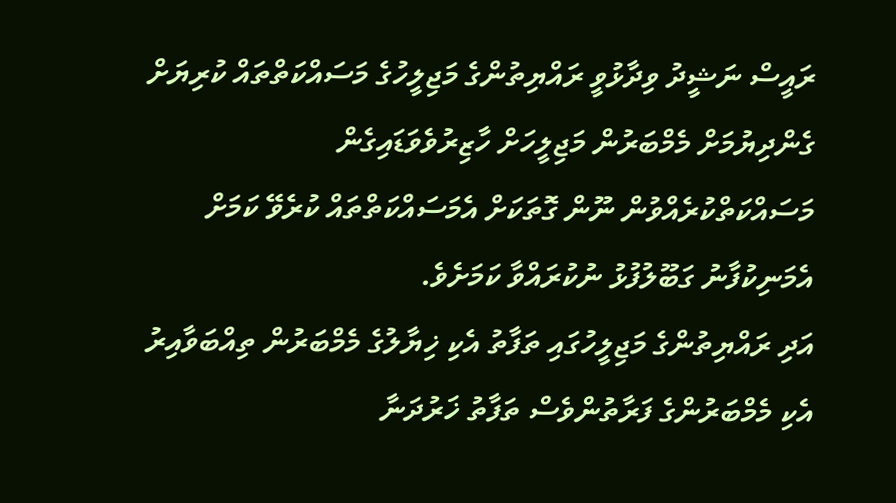ރައީސް ނަޝީދު ވިދާޅުވީ ރައްޔިތުންގެ މަޖިލީހުގެ މަސައްކަތްތައް ކުރިޔަށް ގެންދިޔުމަށް މެމްބަރުން މަޖިލީހަށް ހާޒިރުވެވަޑައިގެން މަސައްކަތްކުރެއްވުން ނޫން ގޮތަކަށް އެމަސައްކަތްތައް ކުރެވޭ ކަމަށް އެމަނިކުފާނު ގަބޫލުފުޅު ނުކުރައްވާ ކަމަށެވެ.
އަދި ރައްޔިތުންގެ މަޖިލީހުގައި ތަފާތު އެކި ޚިޔާލުގެ މެމްބަރުން ތިއްބަވާއިރު އެކި މެމްބަރުންގެ ފަރާތުންވެސް ތަފާތު ޚަރުދަނާ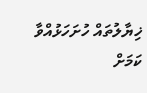ޚިޔާލުތައް ހުށަހަޅުއްވާ ކަމަށް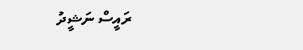ރައީސް ނަޝީދު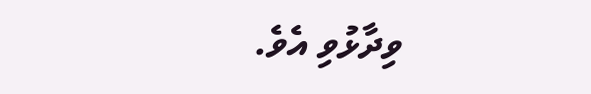ވިދާޅުވި އެވެ.